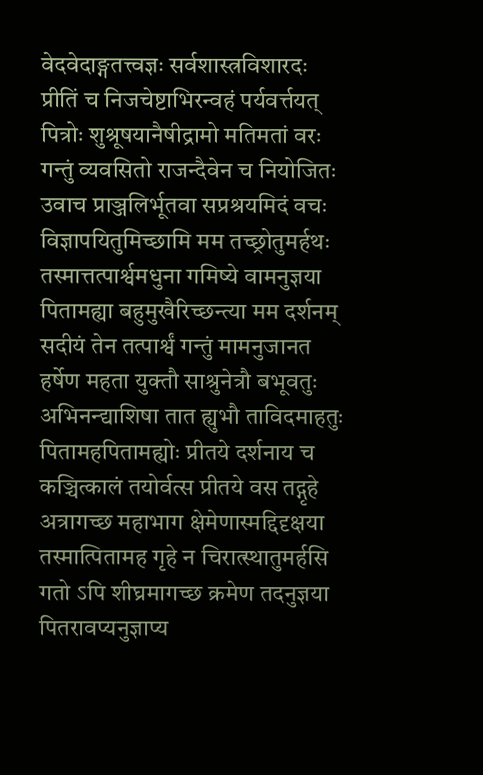वेदवेदाङ्गतत्त्वज्ञः सर्वशास्त्रविशारदः
प्रीतिं च निजचेष्टाभिरन्वहं पर्यवर्त्तयत्
पित्रोः शुश्रूषयानैषीद्रामो मतिमतां वरः
गन्तुं व्यवसितो राजन्दैवेन च नियोजितः
उवाच प्राञ्जलिर्भूतवा सप्रश्रयमिदं वचः
विज्ञापयितुमिच्छामि मम तच्छ्रोतुमर्हथः
तस्मात्तत्पार्श्वमधुना गमिष्ये वामनुज्ञया
पितामह्या बहुमुखैरिच्छन्त्या मम दर्शनम्
सदीयं तेन तत्पार्श्वं गन्तुं मामनुजानत
हर्षेण महता युक्तौ साश्रुनेत्रौ बभूवतुः
अभिनन्द्याशिषा तात ह्युभौ ताविदमाहतुः
पितामहपितामह्योः प्रीतये दर्शनाय च
कञ्चित्कालं तयोर्वत्स प्रीतये वस तद्गृहे
अत्रागच्छ महाभाग क्षेमेणास्मद्दिदृक्षया
तस्मात्पितामह गृहे न चिरात्स्थातुमर्हसि
गतो ऽपि शीघ्रमागच्छ क्रमेण तदनुज्ञया
पितरावप्यनुज्ञाप्य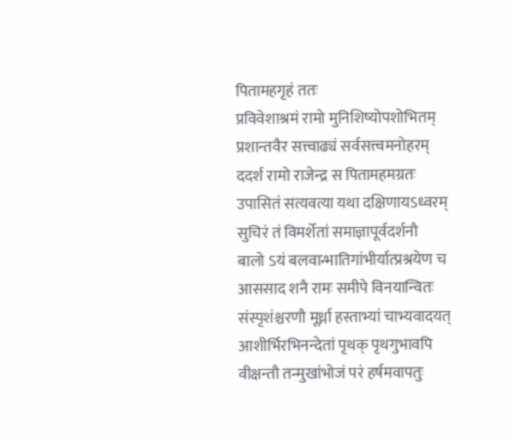पितामहगृहं ततः
प्रविवेशाश्रमं रामो मुनिशिष्योपशोभितम्
प्रशान्तवैर सत्त्वाढ्यं सर्वसत्त्वमनोहरम्
ददर्श रामो राजेन्द्र स पितामहमग्रतः
उपासितं सत्यवत्या यथा दक्षिणायऽध्वरम्
सुचिरं तं विमर्शेतां समाज्ञापूर्वदर्शनौ
बालो ऽयं बलवान्भातिगांभीर्यात्प्रश्रयेण च
आससाद शनै रामः समीपे विनयान्वितः
संस्पृशंश्चरणौ मूर्ध्ना हस्ताभ्यां चाभ्यवादयत्
आशीर्भिरभिनन्देतां पृथक् पृथगुभावपि
वीक्षन्तौ तन्मुखांभोजं परं हर्षमवापतुः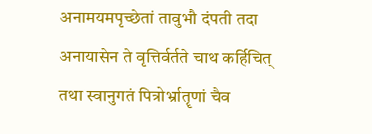अनामयमपृच्छेतां तावुभौ दंपती तदा
अनायासेन ते वृत्तिर्वर्तते चाथ कर्हिचित्
तथा स्वानुगतं पित्रोर्भ्रातॄणां चैव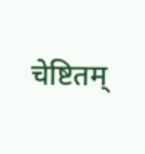चेष्टितम्